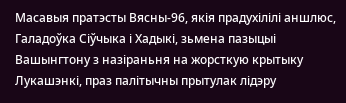Масавыя пратэсты Вясны-96, якія прадухілілі аншлюс, Галадоўка Сіўчыка і Хадыкі, зьмена пазыцыі Вашынгтону з назіраньня на жорсткую крытыку Лукашэнкі, праз палітычны прытулак лідэру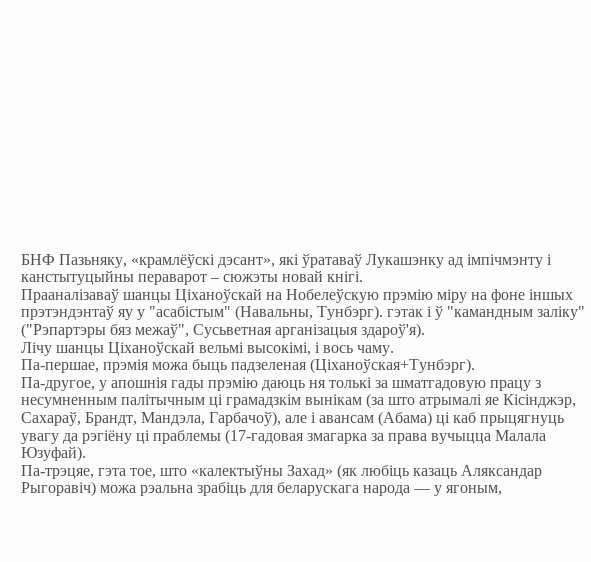БНФ Пазьняку, «крамлёўскі дэсант», які ўратаваў Лукашэнку ад імпічмэнту і канстытуцыйны пераварот – сюжэты новай кнігі.
Прааналізаваў шанцы Ціханоўскай на Нобелеўскую прэмію міру на фоне іншых прэтэндэнтаў яу у "асабістым" (Навальны, Тунбэрг). гэтак і ў "камандным заліку" ("Рэпартэры бяз межаў", Сусьветная арганізацыя здароў'я).
Лічу шанцы Ціханоўскай вельмі высокімі, і вось чаму.
Па-першае, прэмія можа быць падзеленая (Ціханоўская+Тунбэрг).
Па-другое, у апошнія гады прэмію даюць ня толькі за шматгадовую працу з несумненным палітычным ці грамадзкім вынікам (за што атрымалі яе Кісінджэр, Сахараў, Брандт, Мандэла, Гарбачоў), але і авансам (Абама) ці каб прыцягнуць увагу да рэгіёну ці праблемы (17-гадовая змагарка за права вучыцца Малала Юзуфай).
Па-трэцяе, гэта тое, што «калектыўны Захад» (як любіць казаць Аляксандар Рыгоравіч) можа рэальна зрабіць для беларускага народа — у ягоным,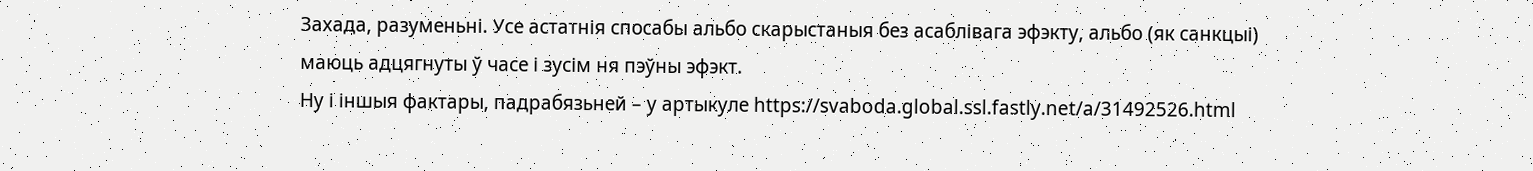Захада, разуменьні. Усе астатнія спосабы альбо скарыстаныя без асаблівага эфэкту, альбо (як санкцыі) маюць адцягнуты ў часе і зусім ня пэўны эфэкт.
Ну і іншыя фактары, падрабязьней – у артыкуле https://svaboda.global.ssl.fastly.net/a/31492526.html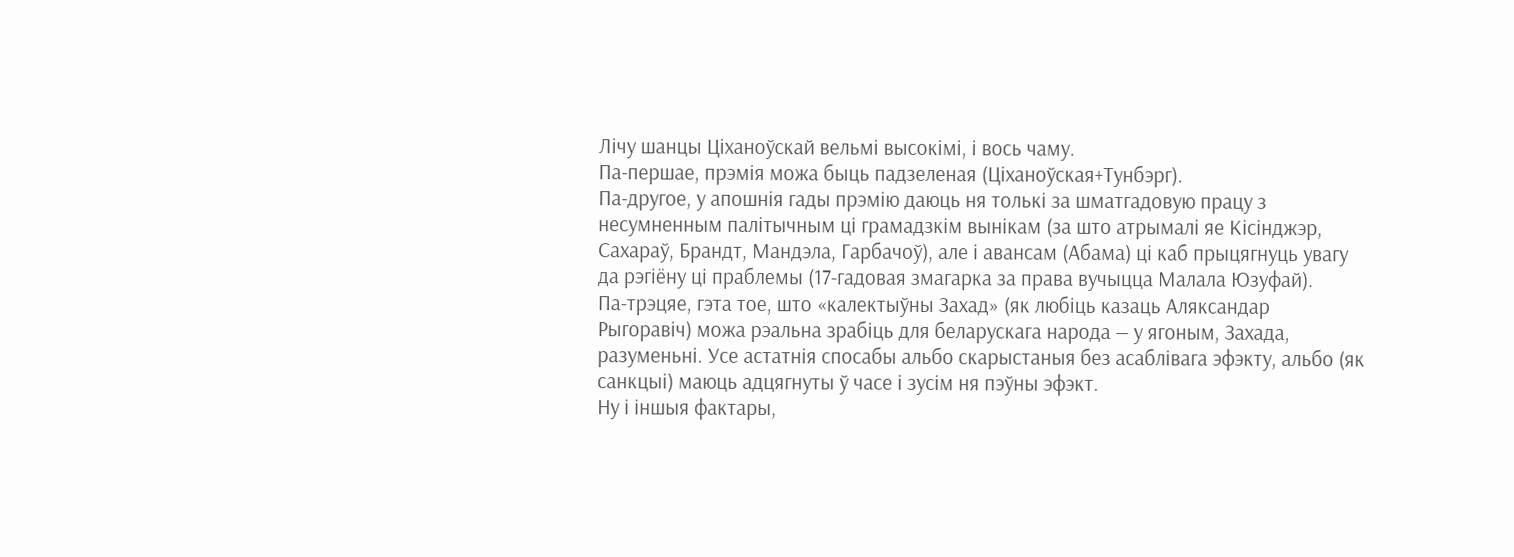Лічу шанцы Ціханоўскай вельмі высокімі, і вось чаму.
Па-першае, прэмія можа быць падзеленая (Ціханоўская+Тунбэрг).
Па-другое, у апошнія гады прэмію даюць ня толькі за шматгадовую працу з несумненным палітычным ці грамадзкім вынікам (за што атрымалі яе Кісінджэр, Сахараў, Брандт, Мандэла, Гарбачоў), але і авансам (Абама) ці каб прыцягнуць увагу да рэгіёну ці праблемы (17-гадовая змагарка за права вучыцца Малала Юзуфай).
Па-трэцяе, гэта тое, што «калектыўны Захад» (як любіць казаць Аляксандар Рыгоравіч) можа рэальна зрабіць для беларускага народа — у ягоным, Захада, разуменьні. Усе астатнія спосабы альбо скарыстаныя без асаблівага эфэкту, альбо (як санкцыі) маюць адцягнуты ў часе і зусім ня пэўны эфэкт.
Ну і іншыя фактары,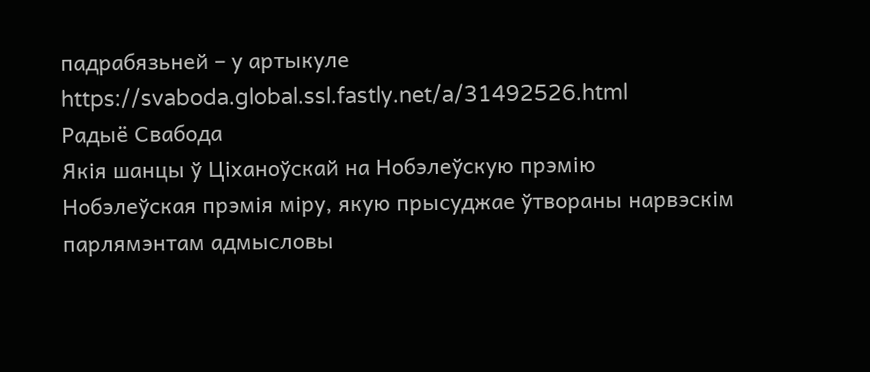падрабязьней – у артыкуле https://svaboda.global.ssl.fastly.net/a/31492526.html
Радыё Свабода
Якія шанцы ў Ціханоўскай на Нобэлеўскую прэмію
Нобэлеўская прэмія міру, якую прысуджае ўтвораны нарвэскім парлямэнтам адмысловы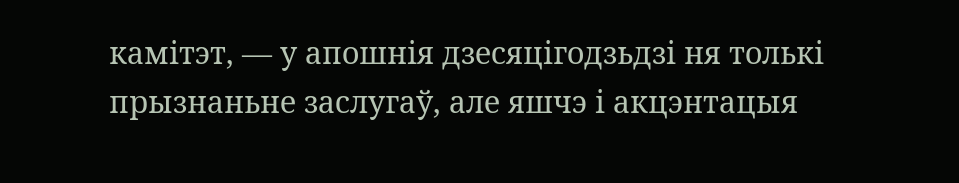камітэт, — у апошнія дзесяцігодзьдзі ня толькі прызнаньне заслугаў, але яшчэ і акцэнтацыя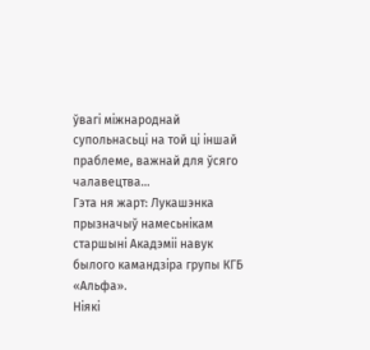ўвагі міжнароднай супольнасьці на той ці іншай праблеме, важнай для ўсяго чалавецтва…
Гэта ня жарт: Лукашэнка прызначыў намесьнікам старшыні Акадэміі навук былого камандзіра групы КГБ «Альфа».
Ніякі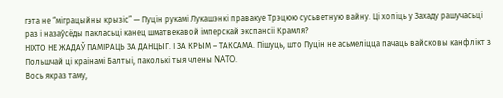гэта не “міграцыйны крызіс” — Пуцін рукамі Лукашэнкі правакуе Трэцюю сусьветную вайну. Ці хопіць у Захаду рашучасьці раз і назаўсёды пакласьці канец шматвекавой імперскай экспансіі Крамля?
НІХТО НЕ ЖАДАЎ ПАМІРАЦЬ ЗА ДАНЦЫГ. І ЗА КРЫМ – ТАКСАМА. Пішуць, што Пуцін не асьмеліцца пачаць вайсковы канфлікт з Польшчай ці краінамі Балтыі, паколькі тыя члены NATO.
Вось якраз таму,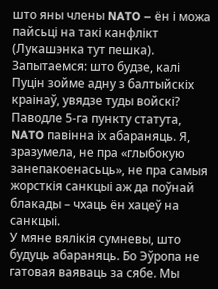што яны члены NATO – ён і можа пайсьці на такі канфлікт (Лукашэнка тут пешка).
Запытаемся: што будзе, калі Пуцін зойме адну з балтыйскіх краінаў, увядзе туды войскі? Паводле 5-га пункту статута, NATO павінна іх абараняць. Я, зразумела, не пра «глыбокую занепакоенасьць», не пра самыя жорсткія санкцыі аж да поўнай блакады – чхаць ён хацеў на санкцыі.
У мяне вялікія сумневы, што будуць абараняць. Бо Эўропа не гатовая ваяваць за сябе. Мы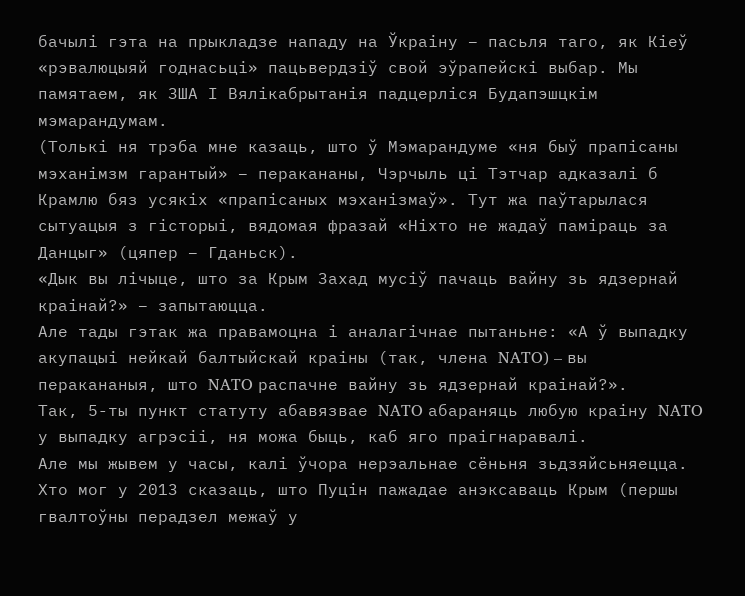бачылі гэта на прыкладзе нападу на Ўкраіну – пасьля таго, як Кіеў «рэвалюцыяй годнасьці» пацьвердзіў свой эўрапейскі выбар. Мы памятаем, як ЗША І Вялікабрытанія падцерліся Будапэшцкім мэмарандумам.
(Толькі ня трэба мне казаць, што ў Мэмарандуме «ня быў прапісаны мэханімзм гарантый» – перакананы, Чэрчыль ці Тэтчар адказалі б Крамлю бяз усякіх «прапісаных мэханізмаў». Тут жа паўтарылася сытуацыя з гісторыі, вядомая фразай «Ніхто не жадаў паміраць за Данцыг» (цяпер – Гданьск).
«Дык вы лічыце, што за Крым Захад мусіў пачаць вайну зь ядзернай краінай?» – запытаюцца.
Але тады гэтак жа правамоцна і аналагічнае пытаньне: «А ў выпадку акупацыі нейкай балтыйскай краіны (так, члена NATO) – вы перакананыя, што NATO распачне вайну зь ядзернай краінай?».
Так, 5-ты пункт статуту абавязвае NATO абараняць любую краіну NATO у выпадку агрэсіі, ня можа быць, каб яго праігнаравалі.
Але мы жывем у часы, калі ўчора нерэальнае сёньня зьдзяйсьняецца. Хто мог у 2013 сказаць, што Пуцін пажадае анэксаваць Крым (першы гвалтоўны перадзел межаў у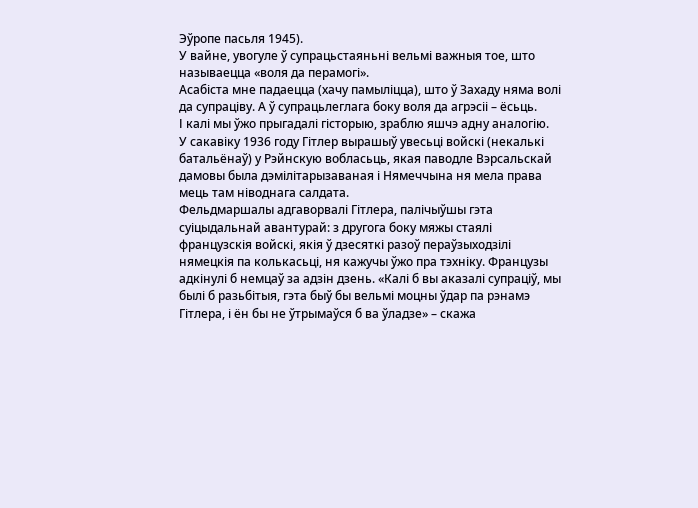Эўропе пасьля 1945).
У вайне, увогуле ў супрацьстаяньні вельмі важныя тое, што называецца «воля да перамогі».
Асабіста мне падаецца (хачу памыліцца), што ў Захаду няма волі да супраціву. А ў супрацьлеглага боку воля да агрэсіі – ёсьць.
І калі мы ўжо прыгадалі гісторыю, зраблю яшчэ адну аналогію.
У сакавіку 1936 году Гітлер вырашыў увесьці войскі (некалькі батальёнаў) у Рэйнскую вобласьць, якая паводле Вэрсальскай дамовы была дэмілітарызаваная і Нямеччына ня мела права мець там ніводнага салдата.
Фельдмаршалы адгаворвалі Гітлера, палічыўшы гэта суіцыдальнай авантурай: з другога боку мяжы стаялі французскія войскі, якія ў дзесяткі разоў пераўзыходзілі нямецкія па колькасьці, ня кажучы ўжо пра тэхніку. Французы адкінулі б немцаў за адзін дзень. «Калі б вы аказалі супраціў, мы былі б разьбітыя, гэта быў бы вельмі моцны ўдар па рэнамэ Гітлера, і ён бы не ўтрымаўся б ва ўладзе» – скажа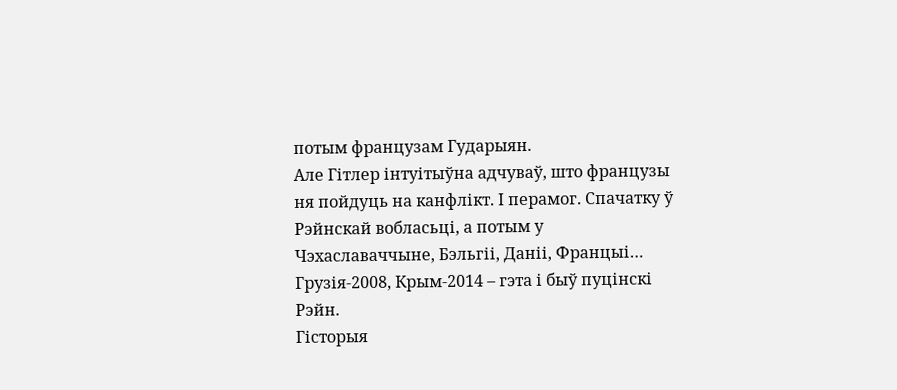потым французам Гударыян.
Але Гітлер інтуітыўна адчуваў, што французы ня пойдуць на канфлікт. І перамог. Спачатку ў Рэйнскай вобласьці, а потым у Чэхаславаччыне, Бэльгіі, Даніі, Францыі…
Грузія-2008, Крым-2014 – гэта і быў пуцінскі Рэйн.
Гісторыя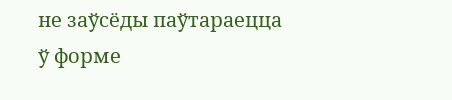не заўсёды паўтараецца ў форме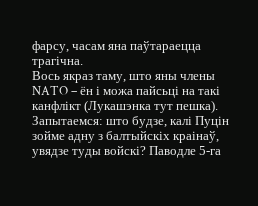фарсу, часам яна паўтараецца трагічна.
Вось якраз таму, што яны члены NATO – ён і можа пайсьці на такі канфлікт (Лукашэнка тут пешка).
Запытаемся: што будзе, калі Пуцін зойме адну з балтыйскіх краінаў, увядзе туды войскі? Паводле 5-га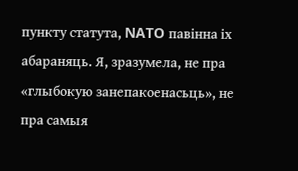пункту статута, NATO павінна іх абараняць. Я, зразумела, не пра «глыбокую занепакоенасьць», не пра самыя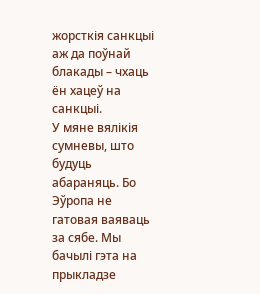жорсткія санкцыі аж да поўнай блакады – чхаць ён хацеў на санкцыі.
У мяне вялікія сумневы, што будуць абараняць. Бо Эўропа не гатовая ваяваць за сябе. Мы бачылі гэта на прыкладзе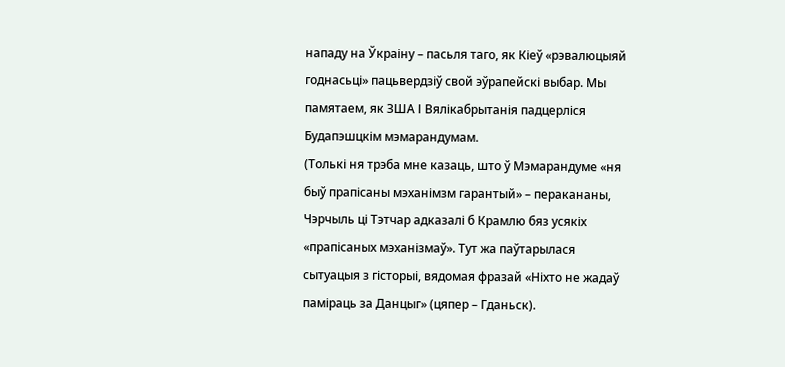нападу на Ўкраіну – пасьля таго, як Кіеў «рэвалюцыяй годнасьці» пацьвердзіў свой эўрапейскі выбар. Мы памятаем, як ЗША І Вялікабрытанія падцерліся Будапэшцкім мэмарандумам.
(Толькі ня трэба мне казаць, што ў Мэмарандуме «ня быў прапісаны мэханімзм гарантый» – перакананы, Чэрчыль ці Тэтчар адказалі б Крамлю бяз усякіх «прапісаных мэханізмаў». Тут жа паўтарылася сытуацыя з гісторыі, вядомая фразай «Ніхто не жадаў паміраць за Данцыг» (цяпер – Гданьск).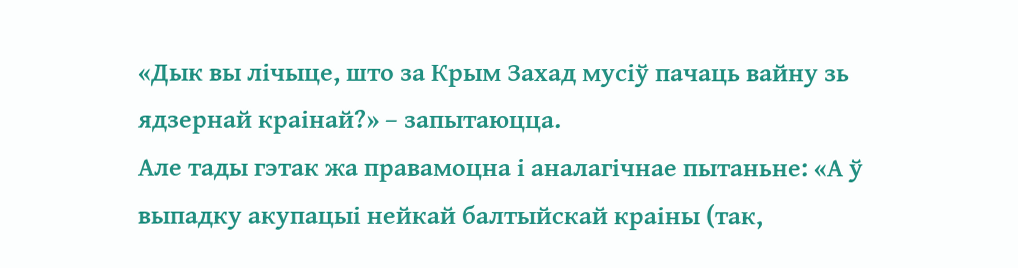«Дык вы лічыце, што за Крым Захад мусіў пачаць вайну зь ядзернай краінай?» – запытаюцца.
Але тады гэтак жа правамоцна і аналагічнае пытаньне: «А ў выпадку акупацыі нейкай балтыйскай краіны (так,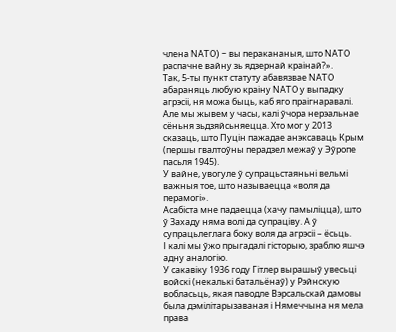члена NATO) – вы перакананыя, што NATO распачне вайну зь ядзернай краінай?».
Так, 5-ты пункт статуту абавязвае NATO абараняць любую краіну NATO у выпадку агрэсіі, ня можа быць, каб яго праігнаравалі.
Але мы жывем у часы, калі ўчора нерэальнае сёньня зьдзяйсьняецца. Хто мог у 2013 сказаць, што Пуцін пажадае анэксаваць Крым (першы гвалтоўны перадзел межаў у Эўропе пасьля 1945).
У вайне, увогуле ў супрацьстаяньні вельмі важныя тое, што называецца «воля да перамогі».
Асабіста мне падаецца (хачу памыліцца), што ў Захаду няма волі да супраціву. А ў супрацьлеглага боку воля да агрэсіі – ёсьць.
І калі мы ўжо прыгадалі гісторыю, зраблю яшчэ адну аналогію.
У сакавіку 1936 году Гітлер вырашыў увесьці войскі (некалькі батальёнаў) у Рэйнскую вобласьць, якая паводле Вэрсальскай дамовы была дэмілітарызаваная і Нямеччына ня мела права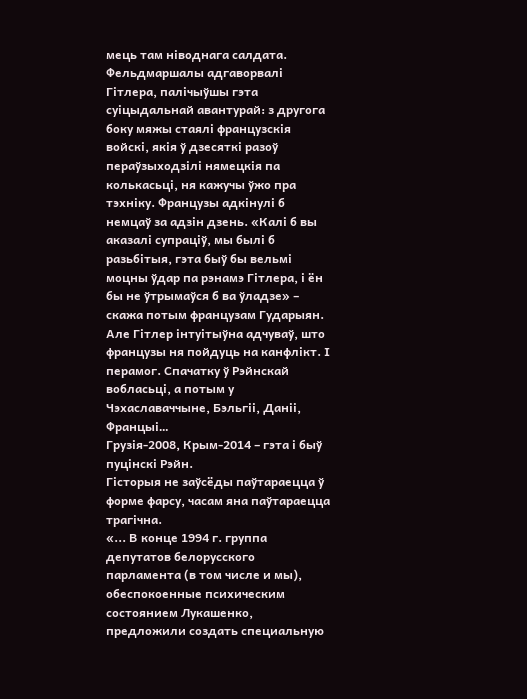мець там ніводнага салдата.
Фельдмаршалы адгаворвалі Гітлера, палічыўшы гэта суіцыдальнай авантурай: з другога боку мяжы стаялі французскія войскі, якія ў дзесяткі разоў пераўзыходзілі нямецкія па колькасьці, ня кажучы ўжо пра тэхніку. Французы адкінулі б немцаў за адзін дзень. «Калі б вы аказалі супраціў, мы былі б разьбітыя, гэта быў бы вельмі моцны ўдар па рэнамэ Гітлера, і ён бы не ўтрымаўся б ва ўладзе» – скажа потым французам Гударыян.
Але Гітлер інтуітыўна адчуваў, што французы ня пойдуць на канфлікт. І перамог. Спачатку ў Рэйнскай вобласьці, а потым у Чэхаславаччыне, Бэльгіі, Даніі, Францыі…
Грузія-2008, Крым-2014 – гэта і быў пуцінскі Рэйн.
Гісторыя не заўсёды паўтараецца ў форме фарсу, часам яна паўтараецца трагічна.
«... В конце 1994 г. группа депутатов белорусского парламента (в том числе и мы), обеспокоенные психическим состоянием Лукашенко, предложили создать специальную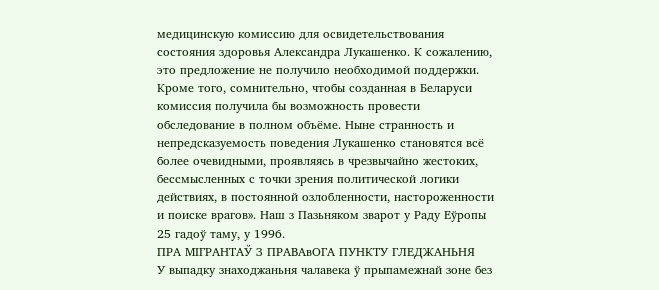медицинскую комиссию для освидетельствования состояния здоровья Александра Лукашенко. К сожалению, это предложение не получило необходимой поддержки. Кроме того, сомнительно, чтобы созданная в Беларуси комиссия получила бы возможность провести обследование в полном объёме. Ныне странность и непредсказуемость поведения Лукашенко становятся всё более очевидными, проявляясь в чрезвычайно жестоких, бессмысленных с точки зрения политической логики действиях, в постоянной озлобленности, настороженности и поиске врагов». Наш з Пазьняком зварот у Раду Еўропы 25 гадоў таму, у 1996.
ПРА МІГРАНТАЎ З ПРАВАвОГА ПУНКТУ ГЛЕДЖАНЬНЯ
У выпадку знаходжаньня чалавека ў прыпамежнай зоне без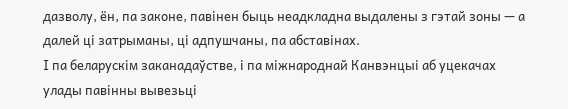дазволу, ён, па законе, павінен быць неадкладна выдалены з гэтай зоны — а далей ці затрыманы, ці адпушчаны, па абставінах.
І па беларускім заканадаўстве, і па міжнароднай Канвэнцыі аб уцекачах улады павінны вывезьці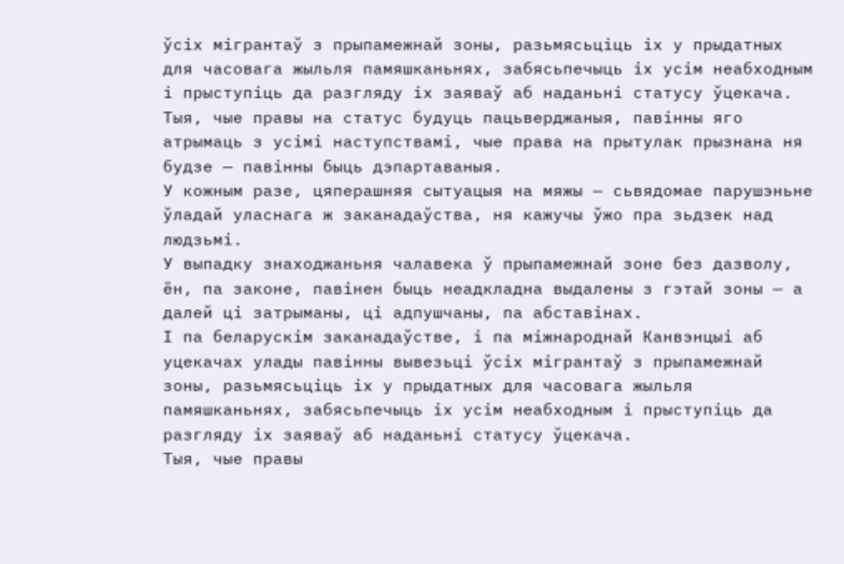ўсіх мігрантаў з прыпамежнай зоны, разьмясьціць іх у прыдатных для часовага жыльля памяшканьнях, забясьпечыць іх усім неабходным і прыступіць да разгляду іх заяваў аб наданьні статусу ўцекача.
Тыя, чые правы на статус будуць пацьверджаныя, павінны яго атрымаць з усімі наступствамі, чые права на прытулак прызнана ня будзе — павінны быць дэпартаваныя.
У кожным разе, цяперашняя сытуацыя на мяжы — сьвядомае парушэньне ўладай уласнага ж заканадаўства, ня кажучы ўжо пра зьдзек над людзьмі.
У выпадку знаходжаньня чалавека ў прыпамежнай зоне без дазволу, ён, па законе, павінен быць неадкладна выдалены з гэтай зоны — а далей ці затрыманы, ці адпушчаны, па абставінах.
І па беларускім заканадаўстве, і па міжнароднай Канвэнцыі аб уцекачах улады павінны вывезьці ўсіх мігрантаў з прыпамежнай зоны, разьмясьціць іх у прыдатных для часовага жыльля памяшканьнях, забясьпечыць іх усім неабходным і прыступіць да разгляду іх заяваў аб наданьні статусу ўцекача.
Тыя, чые правы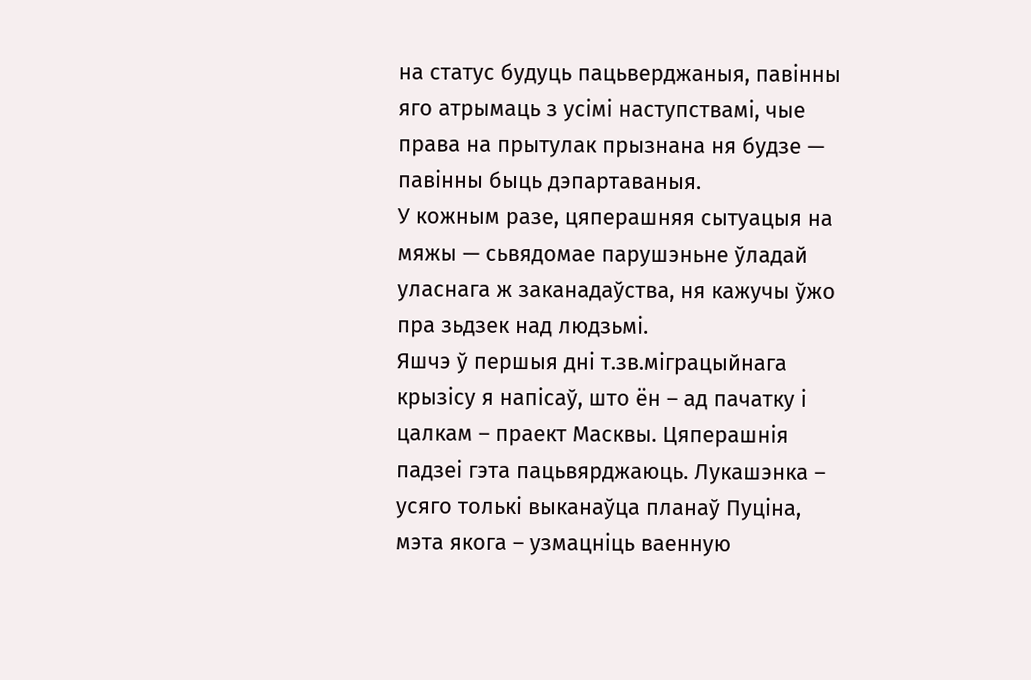на статус будуць пацьверджаныя, павінны яго атрымаць з усімі наступствамі, чые права на прытулак прызнана ня будзе — павінны быць дэпартаваныя.
У кожным разе, цяперашняя сытуацыя на мяжы — сьвядомае парушэньне ўладай уласнага ж заканадаўства, ня кажучы ўжо пра зьдзек над людзьмі.
Яшчэ ў першыя дні т.зв.міграцыйнага крызісу я напісаў, што ён – ад пачатку і цалкам – праект Масквы. Цяперашнія падзеі гэта пацьвярджаюць. Лукашэнка – усяго толькі выканаўца планаў Пуціна, мэта якога – узмацніць ваенную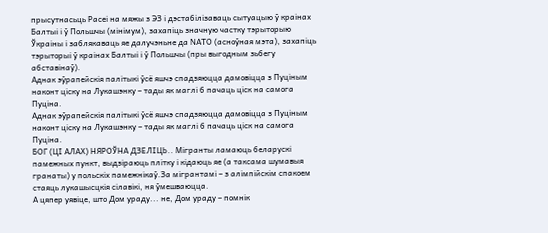прысутнасьць Расеі на мяжы з ЭЗ і дэстабілізаваць сытуацыю ў краінах Балтыі і ў Польшчы (мінімум), захапіць значную частку тэрыторыю Ўкраіны і заблякаваць яе далучэньне да NATO (асноўная мэта), захапіць тэрыторыі ў краінах Балтыі і ў Польшчы (пры выгодным зьбегу абставінаў).
Аднак эўрапейскія палітыкі ўсё яшчэ спадзяюцца дамовіцца з Пуціным наконт ціску на Лукашэнку – тады як маглі б пачаць ціск на самога Пуціна.
Аднак эўрапейскія палітыкі ўсё яшчэ спадзяюцца дамовіцца з Пуціным наконт ціску на Лукашэнку – тады як маглі б пачаць ціск на самога Пуціна.
БОГ (ЦІ АЛАХ) НЯРОЎНА ДЗЕЛІЦЬ.. Мігранты ламаюць беларускі памежных пункт, выдзіраюць плітку і кідаюць яе (а таксама шумавыя гранаты) у польскіх памежнікаў.За мігрантамі – з алімпійскім спакоем стаяць лукашысцкія сілавікі, ня ўмешваюцца.
А цяпер уявіце, што Дом ураду... не, Дом ураду – помнік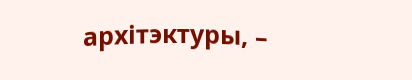архітэктуры, –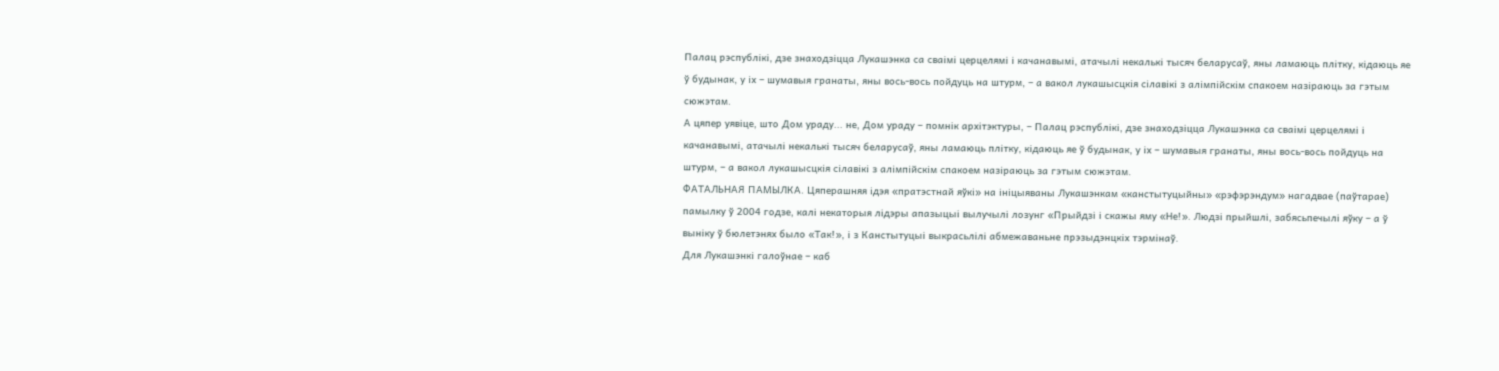Палац рэспублікі, дзе знаходзіцца Лукашэнка са сваімі церцелямі і качанавымі, атачылі некалькі тысяч беларусаў, яны ламаюць плітку, кідаюць яе ў будынак, у іх – шумавыя гранаты, яны вось-вось пойдуць на штурм, – а вакол лукашысцкія сілавікі з алімпійскім спакоем назіраюць за гэтым сюжэтам.
А цяпер уявіце, што Дом ураду... не, Дом ураду – помнік архітэктуры, – Палац рэспублікі, дзе знаходзіцца Лукашэнка са сваімі церцелямі і качанавымі, атачылі некалькі тысяч беларусаў, яны ламаюць плітку, кідаюць яе ў будынак, у іх – шумавыя гранаты, яны вось-вось пойдуць на штурм, – а вакол лукашысцкія сілавікі з алімпійскім спакоем назіраюць за гэтым сюжэтам.
ФАТАЛЬНАЯ ПАМЫЛКА. Цяперашняя ідэя «пратэстнай яўкі» на ініцыяваны Лукашэнкам «канстытуцыйны» «рэфэрэндум» нагадвае (паўтарае) памылку ў 2004 годзе, калі некаторыя лідэры апазыцыі вылучылі лозунг «Прыйдзі і скажы яму «Не!». Людзі прыйшлі, забясьпечылі яўку – а ў выніку ў бюлетэнях было «Так!», і з Канстытуцыі выкрасьлілі абмежаваньне прэзыдэнцкіх тэрмінаў.
Для Лукашэнкі галоўнае – каб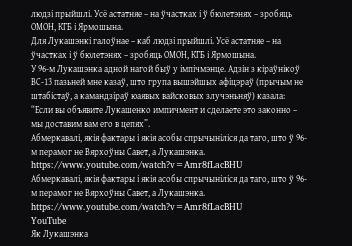людзі прыйшлі. Усё астатняе – на ўчастках і ў бюлетэнях – зробяць ОМОН, КГБ і Ярмошына.
Для Лукашэнкі галоўнае – каб людзі прыйшлі. Усё астатняе – на ўчастках і ў бюлетэнях – зробяць ОМОН, КГБ і Ярмошына.
У 96-м Лукашэнка адной нагой быў у імпічмэнце. Адзін з кіраўнікоў ВС-13 пазьней мне казаў, што група вышэйшых афіцэраў (прычым не штабістаў, а камандзіраў юаявых вайсковых злучэньняў) казала: “Если вы объявите Лукашенко импичмент и сделаете это законно – мы доставим вам его в цепях”.
Абмеркавалі, якія фактары і якія асобы спрычыніліся да таго, што ў 96-м перамог не Вярхоўны Савет, а Лукашэнка. https://www.youtube.com/watch?v=Amr8fLacBHU
Абмеркавалі, якія фактары і якія асобы спрычыніліся да таго, што ў 96-м перамог не Вярхоўны Савет, а Лукашэнка. https://www.youtube.com/watch?v=Amr8fLacBHU
YouTube
Як Лукашэнка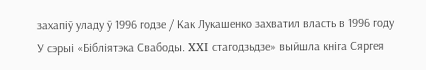захапіў уладу ў 1996 годзе / Как Лукашенко захватил власть в 1996 году
У сэрыі «Бібліятэка Свабоды. XXI стагодзьдзе» выйшла кніга Сяргея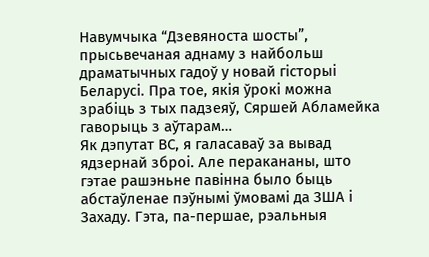Навумчыка “Дзевяноста шосты”, прысьвечаная аднаму з найбольш драматычных гадоў у новай гісторыі Беларусі. Пра тое, якія ўрокі можна зрабіць з тых падзеяў, Сяршей Абламейка гаворыць з аўтарам…
Як дэпутат ВС, я галасаваў за вывад ядзернай зброі. Але перакананы, што гэтае рашэньне павінна было быць абстаўленае пэўнымі ўмовамі да ЗША і Захаду. Гэта, па-першае, рэальныя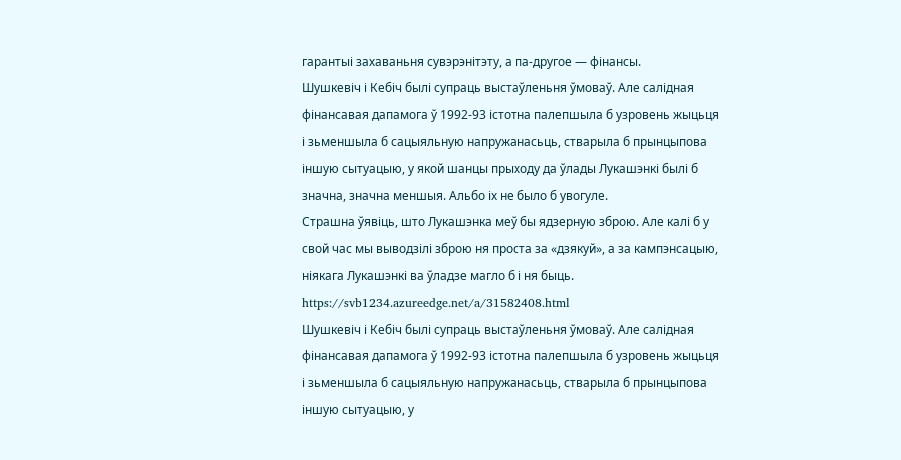гарантыі захаваньня сувэрэнітэту, а па-другое — фінансы.
Шушкевіч і Кебіч былі супраць выстаўленьня ўмоваў. Але салідная фінансавая дапамога ў 1992-93 істотна палепшыла б узровень жыцьця і зьменшыла б сацыяльную напружанасьць, стварыла б прынцыпова іншую сытуацыю, у якой шанцы прыходу да ўлады Лукашэнкі былі б значна, значна меншыя. Альбо іх не было б увогуле.
Страшна ўявіць, што Лукашэнка меў бы ядзерную зброю. Але калі б у свой час мы выводзілі зброю ня проста за «дзякуй», а за кампэнсацыю, ніякага Лукашэнкі ва ўладзе магло б і ня быць. https://svb1234.azureedge.net/a/31582408.html
Шушкевіч і Кебіч былі супраць выстаўленьня ўмоваў. Але салідная фінансавая дапамога ў 1992-93 істотна палепшыла б узровень жыцьця і зьменшыла б сацыяльную напружанасьць, стварыла б прынцыпова іншую сытуацыю, у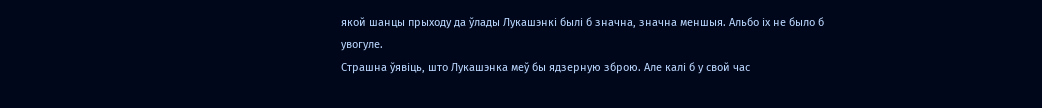якой шанцы прыходу да ўлады Лукашэнкі былі б значна, значна меншыя. Альбо іх не было б увогуле.
Страшна ўявіць, што Лукашэнка меў бы ядзерную зброю. Але калі б у свой час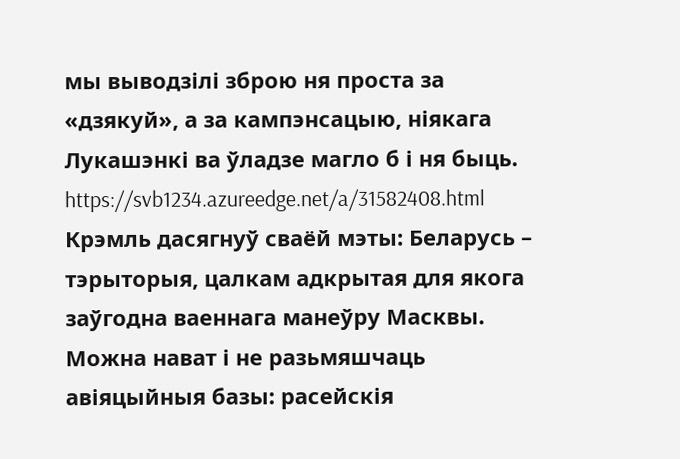мы выводзілі зброю ня проста за «дзякуй», а за кампэнсацыю, ніякага Лукашэнкі ва ўладзе магло б і ня быць. https://svb1234.azureedge.net/a/31582408.html
Крэмль дасягнуў сваёй мэты: Беларусь – тэрыторыя, цалкам адкрытая для якога заўгодна ваеннага манеўру Масквы. Можна нават і не разьмяшчаць авіяцыйныя базы: расейскія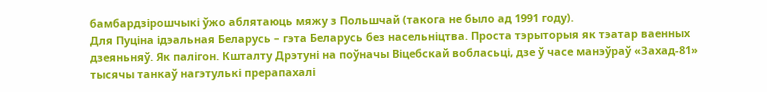бамбардзірошчыкі ўжо аблятаюць мяжу з Польшчай (такога не было ад 1991 году).
Для Пуціна ідэальная Беларусь – гэта Беларусь без насельніцтва. Проста тэрыторыя як тэатар ваенных дзеяньняў. Як палігон. Кшталту Дрэтуні на поўначы Віцебскай вобласьці, дзе ў часе манэўраў «Захад-81» тысячы танкаў нагэтулькі прерапахалі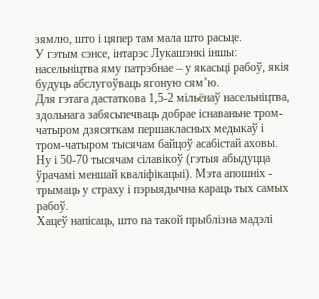зямлю, што і цяпер там мала што расьце.
У гэтым сэнсе, інтарэс Лукашэнкі іншы: насельніцтва яму патрэбнае – у якасьці рабоў, якія будуць абслугоўваць ягоную сям’ю.
Для гэтага дастаткова 1,5-2 мільёнаў насельніцтва, здольнага забясьпечваць добрае існаваньне тром-чатыром дзясяткам першакласных медыкаў і тром-чатыром тысячам байцоў асабістай аховы. Ну і 50-70 тысячам сілавікоў (гэтыя абыдуцца ўрачамі меншай кваліфікацыі). Мэта апошніх - трымаць у страху і пэрыядычна караць тых самых рабоў.
Хацеў напісаць, што па такой прыблізна мадэлі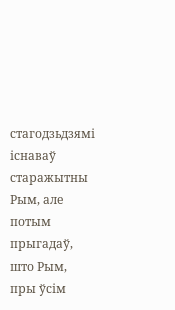стагодзьдзямі існаваў старажытны Рым, але потым прыгадаў, што Рым, пры ўсім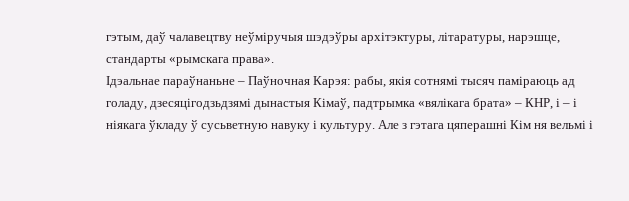гэтым, даў чалавецтву неўміручыя шэдэўры архітэктуры, літаратуры, нарэшце, стандарты «рымскага права».
Ідэальнае параўнаньне – Паўночная Карэя: рабы, якія сотнямі тысяч паміраюць ад голаду, дзесяцігодзьдзямі дынастыя Кімаў, падтрымка «вялікага брата» – КНР, і – і ніякага ўкладу ў сусьветную навуку і культуру. Але з гэтага цяперашні Кім ня вельмі і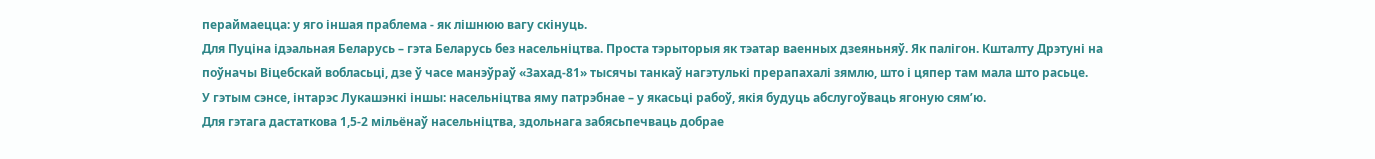пераймаецца: у яго іншая праблема - як лішнюю вагу скінуць.
Для Пуціна ідэальная Беларусь – гэта Беларусь без насельніцтва. Проста тэрыторыя як тэатар ваенных дзеяньняў. Як палігон. Кшталту Дрэтуні на поўначы Віцебскай вобласьці, дзе ў часе манэўраў «Захад-81» тысячы танкаў нагэтулькі прерапахалі зямлю, што і цяпер там мала што расьце.
У гэтым сэнсе, інтарэс Лукашэнкі іншы: насельніцтва яму патрэбнае – у якасьці рабоў, якія будуць абслугоўваць ягоную сям’ю.
Для гэтага дастаткова 1,5-2 мільёнаў насельніцтва, здольнага забясьпечваць добрае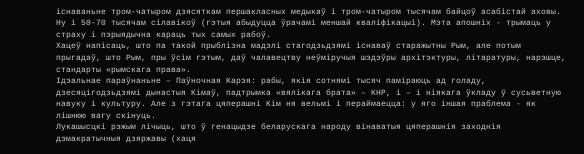існаваньне тром-чатыром дзясяткам першакласных медыкаў і тром-чатыром тысячам байцоў асабістай аховы. Ну і 50-70 тысячам сілавікоў (гэтыя абыдуцца ўрачамі меншай кваліфікацыі). Мэта апошніх - трымаць у страху і пэрыядычна караць тых самых рабоў.
Хацеў напісаць, што па такой прыблізна мадэлі стагодзьдзямі існаваў старажытны Рым, але потым прыгадаў, што Рым, пры ўсім гэтым, даў чалавецтву неўміручыя шэдэўры архітэктуры, літаратуры, нарэшце, стандарты «рымскага права».
Ідэальнае параўнаньне – Паўночная Карэя: рабы, якія сотнямі тысяч паміраюць ад голаду, дзесяцігодзьдзямі дынастыя Кімаў, падтрымка «вялікага брата» – КНР, і – і ніякага ўкладу ў сусьветную навуку і культуру. Але з гэтага цяперашні Кім ня вельмі і пераймаецца: у яго іншая праблема - як лішнюю вагу скінуць.
Лукашысцкі рэжым лічыць, што ў генацыдзе беларускага народу вінаватыя цяперашнія заходнія дэмакратычныя дзяржавы (хаця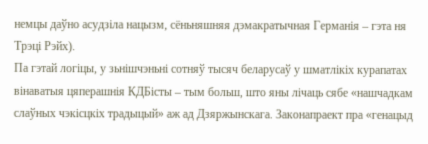немцы даўно асудзіла нацызм, сёньняшняя дэмакратычная Германія – гэта ня Трэці Рэйх).
Па гэтай логіцы, у зьнішчэньні сотняў тысяч беларусаў у шматлікіх курапатах вінаватыя цяперашнія КДБісты – тым больш, што яны лічаць сябе «нашчадкам слаўных чэкісцкіх традыцый» аж ад Дзяржынскага. Законапраект пра «генацыд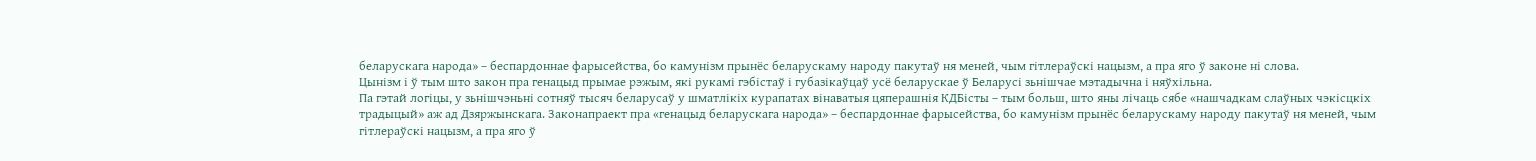беларускага народа» – беспардоннае фарысейства, бо камунізм прынёс беларускаму народу пакутаў ня меней, чым гітлераўскі нацызм, а пра яго ў законе ні слова.
Цынізм і ў тым што закон пра генацыд прымае рэжым, які рукамі гэбістаў і губазікаўцаў усё беларускае ў Беларусі зьнішчае мэтадычна і няўхільна.
Па гэтай логіцы, у зьнішчэньні сотняў тысяч беларусаў у шматлікіх курапатах вінаватыя цяперашнія КДБісты – тым больш, што яны лічаць сябе «нашчадкам слаўных чэкісцкіх традыцый» аж ад Дзяржынскага. Законапраект пра «генацыд беларускага народа» – беспардоннае фарысейства, бо камунізм прынёс беларускаму народу пакутаў ня меней, чым гітлераўскі нацызм, а пра яго ў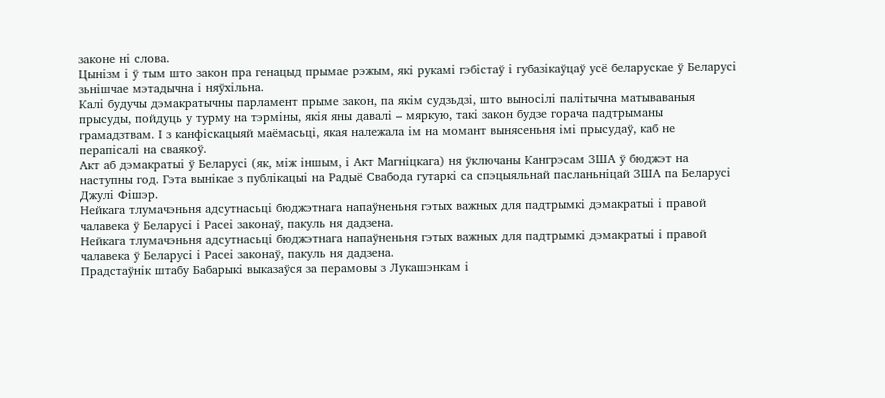законе ні слова.
Цынізм і ў тым што закон пра генацыд прымае рэжым, які рукамі гэбістаў і губазікаўцаў усё беларускае ў Беларусі зьнішчае мэтадычна і няўхільна.
Калі будучы дэмакратычны парламент прыме закон, па якім судзьдзі, што выносілі палітычна матываваныя прысуды, пойдуць у турму на тэрміны, якія яны давалі – мяркую, такі закон будзе горача падтрыманы грамадзтвам. І з канфіскацыяй маёмасьці, якая належала ім на момант вынясеньня імі прысудаў, каб не перапісалі на сваякоў.
Акт аб дэмакратыі ў Беларусі (як, між іншым, і Акт Магніцкага) ня ўключаны Кангрэсам ЗША ў бюджэт на наступны год. Гэта вынікае з публікацыі на Радыё Свабода гутаркі са спэцыяльнай пасланьніцай ЗША па Беларусі Джулі Фішэр.
Нейкага тлумачэньня адсутнасьці бюджэтнага напаўненьня гэтых важных для падтрымкі дэмакратыі і правой чалавека ў Беларусі і Расеі законаў, пакуль ня дадзена.
Нейкага тлумачэньня адсутнасьці бюджэтнага напаўненьня гэтых важных для падтрымкі дэмакратыі і правой чалавека ў Беларусі і Расеі законаў, пакуль ня дадзена.
Прадстаўнік штабу Бабарыкі выказаўся за перамовы з Лукашэнкам і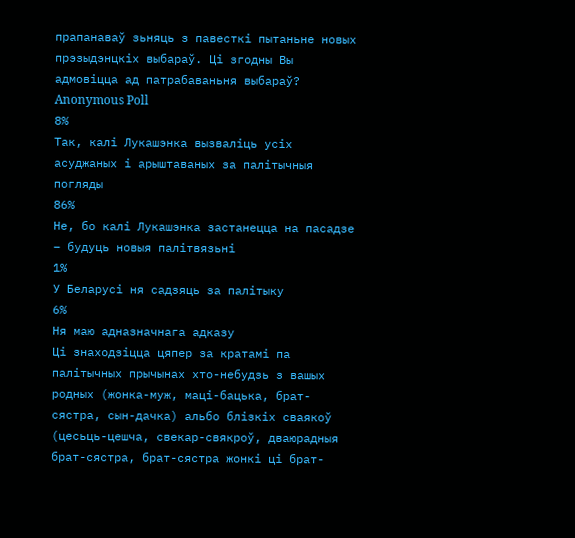прапанаваў зьняць з павесткі пытаньне новых прэзыдэнцкіх выбараў. Ці згодны Вы адмовіцца ад патрабаваньня выбараў?
Anonymous Poll
8%
Так, калі Лукашэнка вызваліць усіх асуджаных і арыштаваных за палітычныя погляды
86%
Не, бо калі Лукашэнка застанецца на пасадзе – будуць новыя палітвязьні
1%
У Беларусі ня садзяць за палітыку
6%
Ня маю адназначнага адказу
Ці знаходзіцца цяпер за кратамі па палітычных прычынах хто-небудзь з вашых родных (жонка-муж, маці-бацька, брат-сястра, сын-дачка) альбо блізкіх сваякоў (цесьць-цешча, свекар-свякроў, дваюрадныя брат-сястра, брат-сястра жонкі ці брат-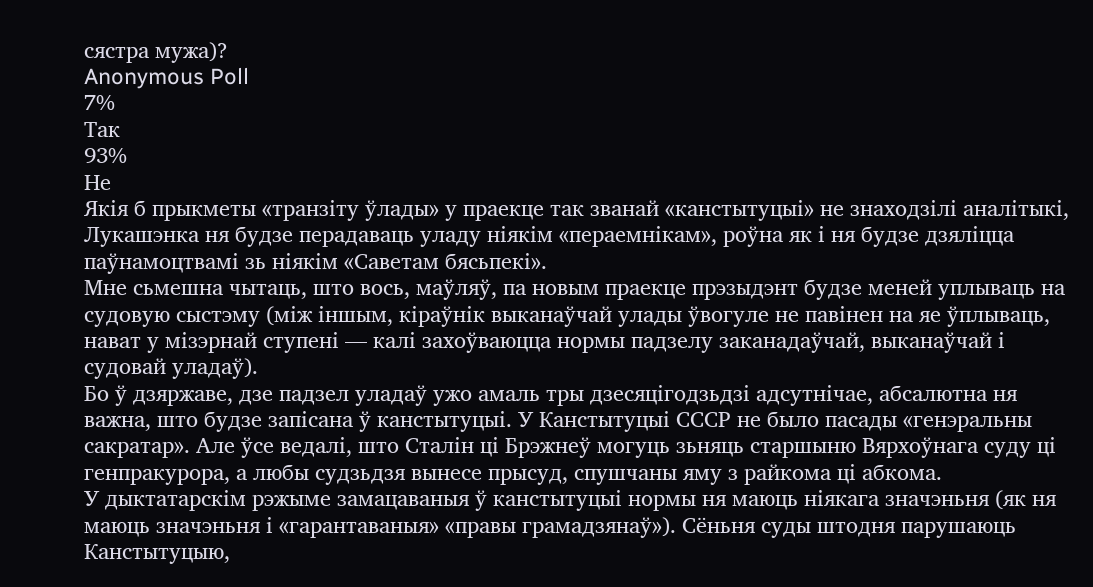сястра мужа)?
Anonymous Poll
7%
Так
93%
Не
Якія б прыкметы «транзіту ўлады» у праекце так званай «канстытуцыі» не знаходзілі аналітыкі, Лукашэнка ня будзе перадаваць уладу ніякім «пераемнікам», роўна як і ня будзе дзяліцца паўнамоцтвамі зь ніякім «Саветам бясьпекі».
Мне сьмешна чытаць, што вось, маўляў, па новым праекце прэзыдэнт будзе меней уплываць на судовую сыстэму (між іншым, кіраўнік выканаўчай улады ўвогуле не павінен на яе ўплываць, нават у мізэрнай ступені — калі захоўваюцца нормы падзелу заканадаўчай, выканаўчай і судовай уладаў).
Бо ў дзяржаве, дзе падзел уладаў ужо амаль тры дзесяцігодзьдзі адсутнічае, абсалютна ня важна, што будзе запісана ў канстытуцыі. У Канстытуцыі СССР не было пасады «генэральны сакратар». Але ўсе ведалі, што Сталін ці Брэжнеў могуць зьняць старшыню Вярхоўнага суду ці генпракурора, а любы судзьдзя вынесе прысуд, спушчаны яму з райкома ці абкома.
У дыктатарскім рэжыме замацаваныя ў канстытуцыі нормы ня маюць ніякага значэньня (як ня маюць значэньня і «гарантаваныя» «правы грамадзянаў»). Сёньня суды штодня парушаюць Канстытуцыю,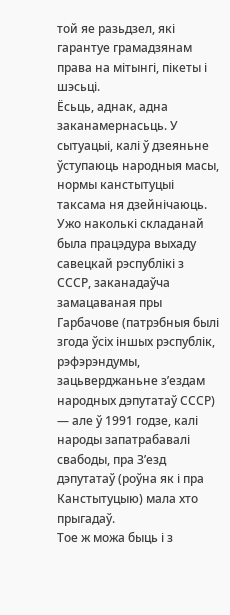той яе разьдзел, які гарантуе грамадзянам права на мітынгі, пікеты і шэсьці.
Ёсьць, аднак, адна заканамернасьць. У сытуацыі, калі ў дзеяньне ўступаюць народныя масы, нормы канстытуцыі таксама ня дзейнічаюць. Ужо наколькі складанай была працэдура выхаду савецкай рэспублікі з СССР, заканадаўча замацаваная пры Гарбачове (патрэбныя былі згода ўсіх іншых рэспублік, рэфэрэндумы, зацьверджаньне з’ездам народных дэпутатаў СССР) — але ў 1991 годзе, калі народы запатрабавалі свабоды, пра З’езд дэпутатаў (роўна як і пра Канстытуцыю) мала хто прыгадаў.
Тое ж можа быць і з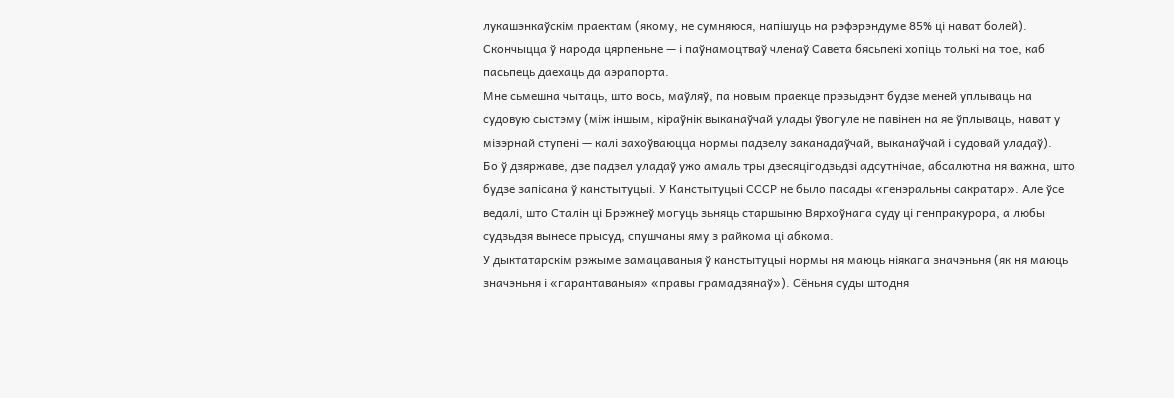лукашэнкаўскім праектам (якому, не сумняюся, напішуць на рэфэрэндуме 85% ці нават болей). Скончыцца ў народа цярпеньне — і паўнамоцтваў членаў Савета бясьпекі хопіць толькі на тое, каб пасьпець даехаць да аэрапорта.
Мне сьмешна чытаць, што вось, маўляў, па новым праекце прэзыдэнт будзе меней уплываць на судовую сыстэму (між іншым, кіраўнік выканаўчай улады ўвогуле не павінен на яе ўплываць, нават у мізэрнай ступені — калі захоўваюцца нормы падзелу заканадаўчай, выканаўчай і судовай уладаў).
Бо ў дзяржаве, дзе падзел уладаў ужо амаль тры дзесяцігодзьдзі адсутнічае, абсалютна ня важна, што будзе запісана ў канстытуцыі. У Канстытуцыі СССР не было пасады «генэральны сакратар». Але ўсе ведалі, што Сталін ці Брэжнеў могуць зьняць старшыню Вярхоўнага суду ці генпракурора, а любы судзьдзя вынесе прысуд, спушчаны яму з райкома ці абкома.
У дыктатарскім рэжыме замацаваныя ў канстытуцыі нормы ня маюць ніякага значэньня (як ня маюць значэньня і «гарантаваныя» «правы грамадзянаў»). Сёньня суды штодня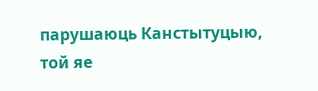парушаюць Канстытуцыю, той яе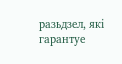разьдзел, які гарантуе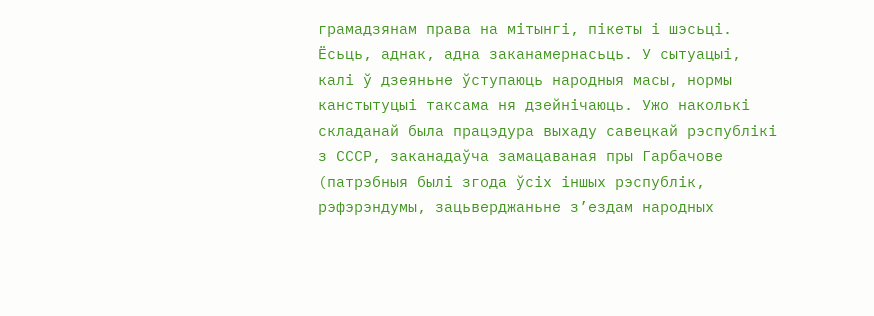грамадзянам права на мітынгі, пікеты і шэсьці.
Ёсьць, аднак, адна заканамернасьць. У сытуацыі, калі ў дзеяньне ўступаюць народныя масы, нормы канстытуцыі таксама ня дзейнічаюць. Ужо наколькі складанай была працэдура выхаду савецкай рэспублікі з СССР, заканадаўча замацаваная пры Гарбачове (патрэбныя былі згода ўсіх іншых рэспублік, рэфэрэндумы, зацьверджаньне з’ездам народных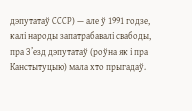дэпутатаў СССР) — але ў 1991 годзе, калі народы запатрабавалі свабоды, пра З’езд дэпутатаў (роўна як і пра Канстытуцыю) мала хто прыгадаў.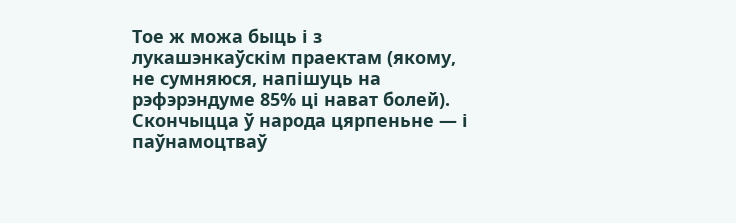Тое ж можа быць і з лукашэнкаўскім праектам (якому, не сумняюся, напішуць на рэфэрэндуме 85% ці нават болей). Скончыцца ў народа цярпеньне — і паўнамоцтваў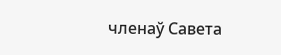членаў Савета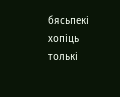бясьпекі хопіць толькі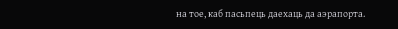на тое, каб пасьпець даехаць да аэрапорта.